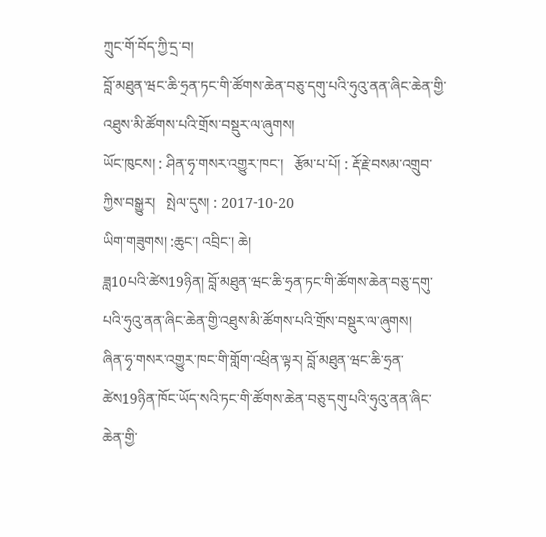ཀྲུང་གོ་བོད་ཀྱི་དྲ་བ།
བློ་མཐུན་ཝང་ཆི་ཧྲན་ཏང་གི་ཚོགས་ཆེན་བཅུ་དགུ་པའི་ཧུའུ་ནན་ཞིང་ཆེན་གྱི་འཐུས་མི་ཚོགས་པའི་གྲོས་བསྡུར་ལ་ཞུགས།
ཡོང་ཁུངས། : ཤིན་ཧྭ་གསར་འགྱུར་ཁང་།   རྩོམ་པ་པོ། : རྡོ་རྗེ་བསམ་འགྲུབ་ཀྱིས་བསྒྱུར།   སྤེལ་དུས། : 2017-10-20
ཡིག་གཟུགས། :ཆུང་། འབྲིང་། ཆེ།
ཟླ10པའི་ཚེས19ཉིན། བློ་མཐུན་ཝང་ཆི་ཧྲན་ཏང་གི་ཚོགས་ཆེན་བཅུ་དགུ་པའི་ཧུའུ་ནན་ཞིང་ཆེན་གྱི་འཐུས་མི་ཚོགས་པའི་གྲོས་བསྡུར་ལ་ཞུགས།
ཞིན་ཧྭ་གསར་འགྱུར་ཁང་གི་གློག་འཕྲིན་ལྟར། བློ་མཐུན་ཝང་ཆི་ཧྲན་ཚེས19ཉིན་ཁོང་ཡོད་སའི་ཏང་གི་ཚོགས་ཆེན་བཅུ་དགུ་པའི་ཧུའུ་ནན་ཞིང་ཆེན་གྱི་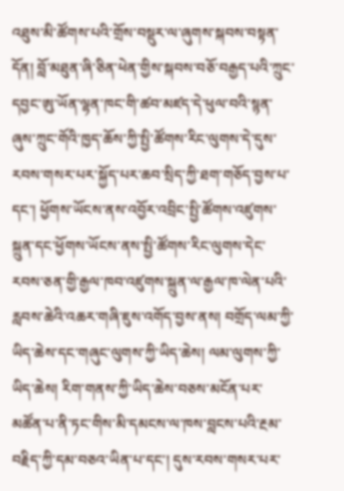འཐུས་མི་ཚོགས་པའི་གྲོས་བསྡུར་ལ་ཞུགས་སྐབས་བསྟན་དོན། བློ་མཐུན་ཞི་ཅིན་ཕེན་གྱིས་སྐབས་བཅོ་བརྒྱད་པའི་ཀྲུང་དབྱང་ཨུ་ཡོན་ལྷན་ཁང་གི་ཚབ་མཛད་དེ་ཕུལ་བའི་སྙན་ཞུས་ཀྲུང་གོའི་ཁྱད་ཆོས་ཀྱི་སྤྱི་ཚོགས་རིང་ལུགས་དེ་དུས་རབས་གསར་པར་སྐྱོད་པར་ཆབ་སྲིད་ཀྱི་ཐག་གཅོད་བྱས་པ་དང་། ཕྱོགས་ཡོངས་ནས་འབྱོར་འབྲིང་སྤྱི་ཚོགས་འཛུགས་སྐྲུན་དང་ཕྱོགས་ཡོངས་ནས་སྤྱི་ཚོགས་རིང་ལུགས་དེང་རབས་ཅན་གྱི་རྒྱལ་ཁབ་འཛུགས་སྐྲུན་ལ་རྒྱལ་ཁ་ལེན་པའི་རླབས་ཆེའི་འཆར་གཞི་ཇུས་འགོད་བྱས་ནས། བགྲོད་ལམ་ཀྱི་ཡིད་ཆེས་དང་གཞུང་ལུགས་ཀྱི་ཡིད་ཆེས། ལམ་ལུགས་ཀྱི་ཡིད་ཆེས། རིག་གནས་ཀྱི་ཡིད་ཆེས་བཅས་མངོན་པར་མཚོན་པ་ནི་ཏང་གིས་མི་དམངས་ལ་ཁས་བླངས་པའི་རྔམ་བརྗིད་ཀྱི་དམ་བཅའ་ཡིན་པ་དང་། དུས་རབས་གསར་པར་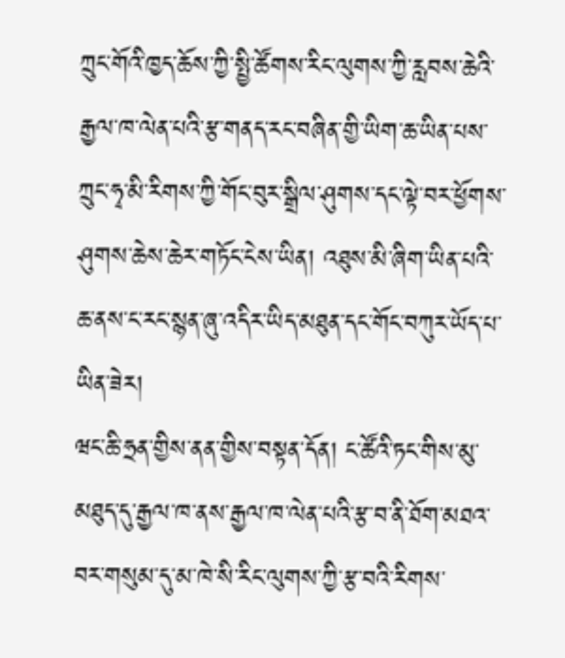ཀྲུང་གོའི་ཁྱད་ཆོས་ཀྱི་སྤྱི་ཚོགས་རིང་ལུགས་ཀྱི་རླབས་ཆེའི་རྒྱལ་ཁ་ལེན་པའི་རྩ་གནད་རང་བཞིན་གྱི་ཡིག་ཆ་ཡིན་པས་ཀྲུང་ཧྭ་མི་རིགས་ཀྱི་གོང་བུར་སྒྲིལ་ཤུགས་དང་ལྟེ་བར་ཕྱོགས་ཤུགས་ཆེས་ཆེར་གཏོང་ངེས་ཡིན། འཐུས་མི་ཞིག་ཡིན་པའི་ཆ་ནས་ང་རང་སྙན་ཞུ་འདིར་ཡིད་མཐུན་དང་གོང་བཀུར་ཡོད་པ་ཡིན་ཟེར།
ཝང་ཆི་ཧྲན་གྱིས་ནན་གྱིས་བསྟན་དོན། ང་ཚོའི་ཏང་གིས་མུ་མཐུད་དུ་རྒྱལ་ཁ་ནས་རྒྱལ་ཁ་ལེན་པའི་རྩ་བ་ནི་ཐོག་མཐའ་བར་གསུམ་དུ་མ་ཁེ་སི་རིང་ལུགས་ཀྱི་རྩ་བའི་རིགས་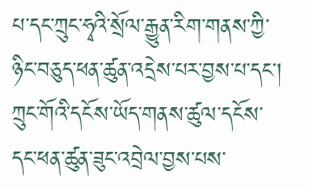པ་དང་ཀྲུང་ཧྭའི་སྲོལ་རྒྱུན་རིག་གནས་ཀྱི་ཉིང་བཅུད་ཕན་ཚུན་འདྲེས་པར་བྱས་པ་དང་། ཀྲུང་གོའི་དངོས་ཡོད་གནས་ཚུལ་དངོས་དང་ཕན་ཚུན་ཟུང་འབྲེལ་བྱས་པས་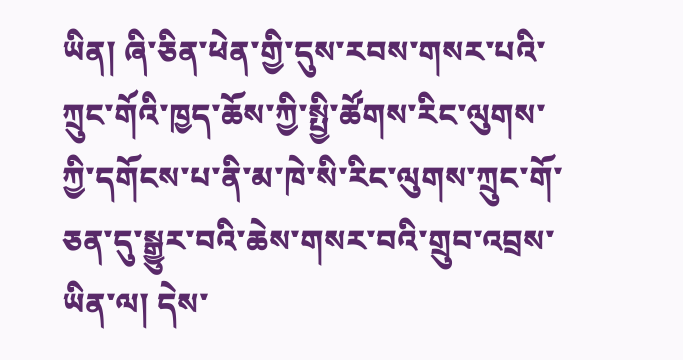ཡིན། ཞི་ཅིན་ཕེན་གྱི་དུས་རབས་གསར་པའི་ཀྲུང་གོའི་ཁྱད་ཆོས་ཀྱི་སྤྱི་ཚོགས་རིང་ལུགས་ཀྱི་དགོངས་པ་ནི་མ་ཁེ་སི་རིང་ལུགས་ཀྲུང་གོ་ཅན་དུ་སྒྱུར་བའི་ཆེས་གསར་བའི་གྲུབ་འབྲས་ཡིན་ལ། དེས་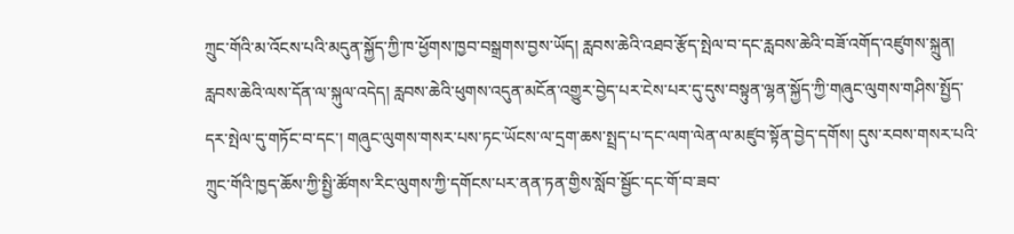ཀྲུང་གོའི་མ་འོངས་པའི་མདུན་སྐྱོད་ཀྱི་ཁ་ཕྱོགས་ཁྱབ་བསྒྲགས་བྱས་ཡོད། རླབས་ཆེའི་འཐབ་རྩོད་སྤེལ་བ་དང་རླབས་ཆེའི་བཟོ་འགོད་འཛུགས་སྐྲུན། རླབས་ཆེའི་ལས་དོན་ལ་སྐུལ་འདེད། རླབས་ཆེའི་ཕུགས་འདུན་མངོན་འགྱུར་བྱེད་པར་ངེས་པར་དུ་དུས་བསྟུན་ལྷན་སྐྱོད་ཀྱི་གཞུང་ལུགས་གཤིས་སྤྱོད་དར་སྤེལ་དུ་གཏོང་བ་དང་། གཞུང་ལུགས་གསར་པས་ཏང་ཡོངས་ལ་དྲག་ཆས་སྤྲད་པ་དང་ལག་ལེན་ལ་མཛུབ་སྟོན་བྱེད་དགོས། དུས་རབས་གསར་པའི་ཀྲུང་གོའི་ཁྱད་ཆོས་ཀྱི་སྤྱི་ཚོགས་རིང་ལུགས་ཀྱི་དགོངས་པར་ནན་ཏན་གྱིས་སློབ་སྦྱོང་དང་གོ་བ་ཟབ་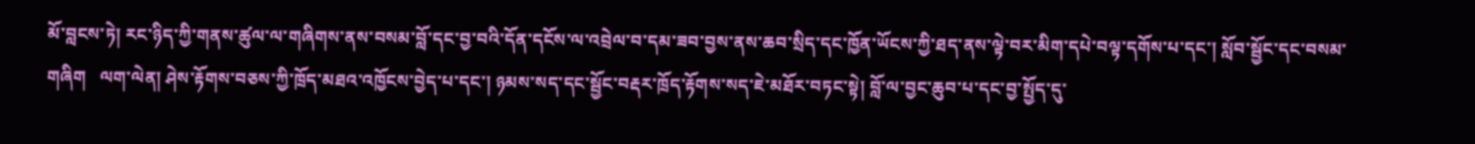མོ་བླངས་ཏེ། རང་ཉིད་ཀྱི་གནས་ཚུལ་ལ་གཞིགས་ནས་བསམ་བློ་དང་བྱ་བའི་དོན་དངོས་ལ་འབྲེལ་བ་དམ་ཟབ་བྱས་ནས་ཆབ་སྲིད་དང་ཁྱོན་ཡོངས་ཀྱི་ཐད་ནས་ལྟེ་བར་མིག་དཔེ་བལྟ་དགོས་པ་དང་། སློབ་སྦྱོང་དང་བསམ་གཞིག   ལག་ལེན། ཤེས་རྟོགས་བཅས་ཀྱི་ཁྲོད་མཐའ་འཁྱོངས་བྱེད་པ་དང་། ཉམས་སད་དང་སྦྱོང་བརྡར་ཁྲོད་རྟོགས་སད་ཇེ་མཐོར་བཏང་སྟེ། བློ་ལ་བྱང་ཆུབ་པ་དང་བྱ་སྤྱོད་དུ་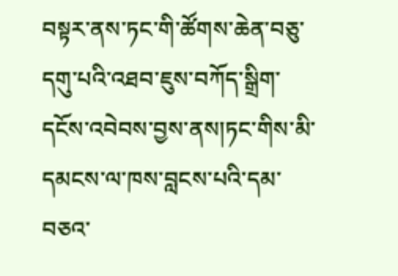བསྟར་ནས་ཏང་གི་ཚོགས་ཆེན་བཅུ་དགུ་པའི་འཐབ་ཇུས་བཀོད་སྒྲིག་དངོས་འབེབས་བྱས་ནས།ཏང་གིས་མི་དམངས་ལ་ཁས་བླངས་པའི་དམ་བཅའ་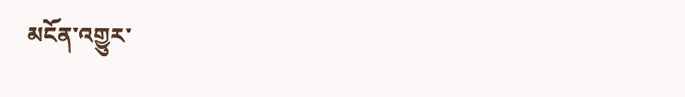མངོན་འགྱུར་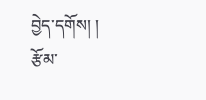བྱེད་དགོས། །
རྩོམ་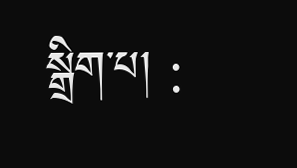སྒྲིག་པ། :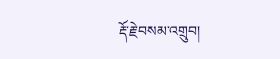རྡོ་རྗེ་བསམ་འགྲུབ།